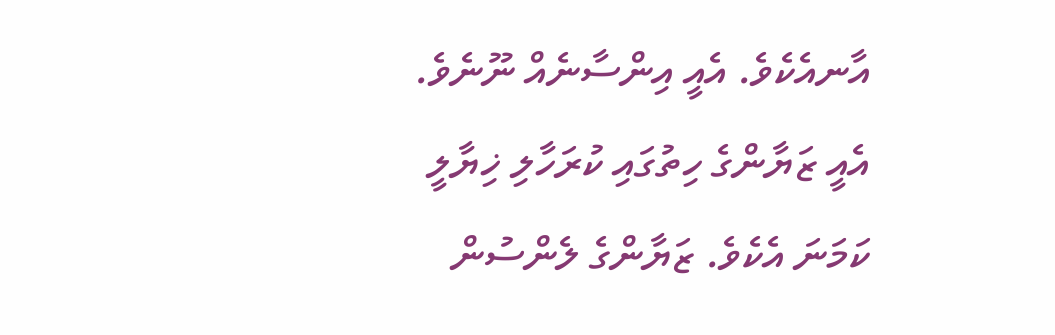އާނއެކެވެ. އެއީ އިންސާނެއް ނޫނެވެ. އެއީ ޒަޔާންގެ ހިތުގައި ކުރަހާލި ޚިޔާލީ ކަމަނަ އެކެވެ. ޒަޔާންގެ ލެންސުން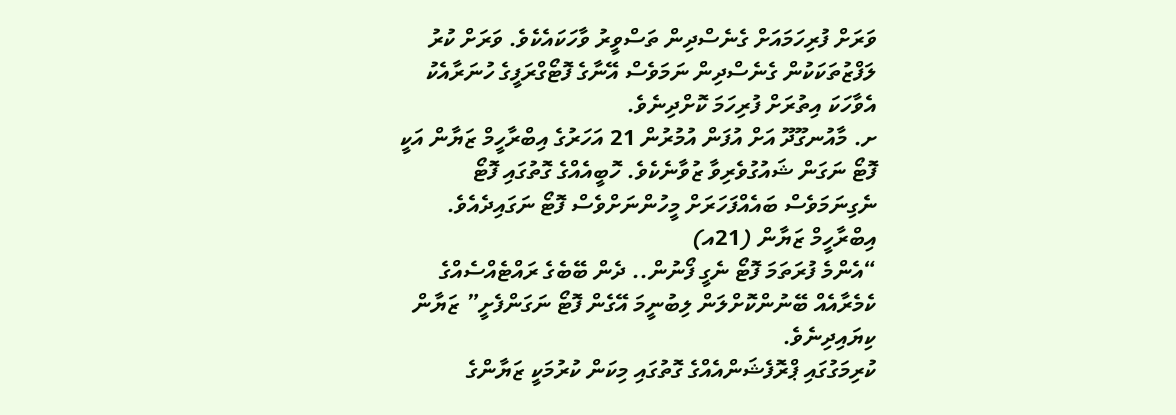ވަރަށް ފުރިހަމައަށް ގެނެސްދިން ތަސްވީރު ވާހަކައެކެވެ. ވަރަށް ކުރު ލަފްޒުތަކަކުން ގެނެސްދިން ނަމަވެސް އޭނާގެ ފޮޓޯގްރަފީގެ ހުނަރާއެކު އެވާހަކަ އިތުރަށް ފުރިހަމަ ކޮށްދިނެވެ.
ށ. މާއުނގޫދޫ އަށް އުފަން އުމުރުން 21 އަހަރުގެ އިބްރާހީމް ޒަޔާން އަކީ ފޮޓޯ ނަގަން ޝައުގުވެރިވާ ޒުވާނެކެވެ. ހޮބީއެއްގެ ގޮތުގައި ފޮޓޯ ނެގިނަމަވެސް ބައެއްފަހަރަށް މީހުންނަށްވެސް ފޮޓޯ ނަގައިދެއެވެ.
އިބްރާހީމް ޒަޔާން (21އ)
“އެންމެ ފުރަތަމަ ފޮޓޯ ނެގީ ފޯނުން.. ދެން ބޭބެގެ ރައްޓެއްސެއްގެ ކެމެރާއެއް ބޭނުންކޮށްލަން ލިބުނީމަ އޭގެން ފޮޓޯ ނަގަންފެށީ” ޒަޔާން ކިޔައިދިނެވެ.
ކުރިމަގުގައި ޕްރޮފެޝަންއެއްގެ ގޮތުގައި މިކަން ކުރުމަކީ ޒަޔާންގެ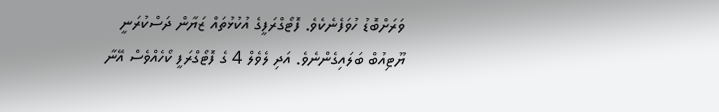ވަރަށްބޮޑު ހުވަފެނެކެވެ. ފޮޓޯގްރަފީގެ އުކުޅުތައް ޒަޔާން ދަސްކުރަނީ ޔޫޓިއުބް ބަލައިގެންނެވެ. އަދި ލެވެލް 4 ގެ ފޮޓޯގްރަފީ ކޯހެއްވެސް އޭނާ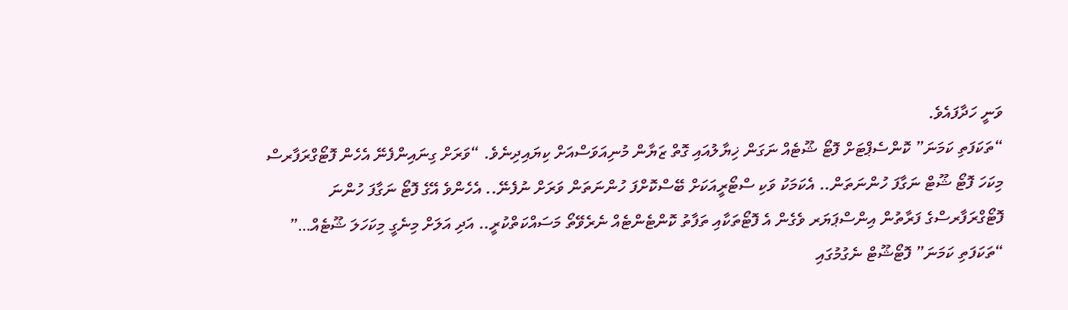ވަނީ ހަދާފައެވެ.
“ތަކަފަތި ކަމަނަ” ކޮންސެޕްޓަށް ފޮޓޯ ޝޫޓެއް ނަގަން ޚިޔާލުއައި ގޮތް ޒަޔާން މުނިއަވަސްއަށް ކިޔައިދިނެވެ. “ވަރަށް ގިނައިންފެނޭ އެހެން ފޮޓޯގްރަފާރސް މިކަހަ ފޮޓޯ ޝޫޓް ނަގާފަ ހުންނަތަން.. އެކަމަކު ވަކި ސްޓޯރީއަކަށް ބޭސްކޮށްފަ ހުންނަތަން ވަރަށް ނުފެނޭ.. އެހެންވެ އޭގެ ފޮޓޯ ނަގާފަ ހުންނަ ފޮޓޯގްރަފާރސްގެ ފަރާތުން އިންސްޕަޔަރ ވެގެން އެ ފޮޓޯތަކާއި ތަފާތު ކޮންޓެންޓެއް ނެރެވޭތޯ މަސައްކަތްކުރީ.. އަދި އަލަށް މިނެގީ މިކަހަލަ ޝޫޓެއް…”
“ތަކަފަތި ކަމަނަ” ފޮޓޯޝޫޓް ނެގުމުގައި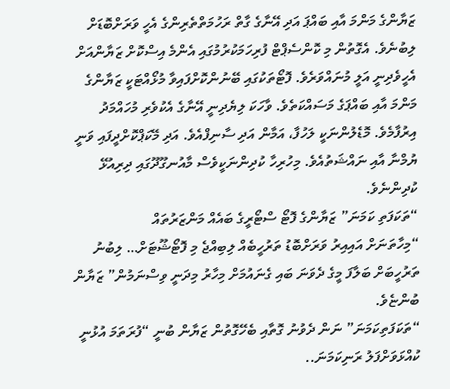ޒަޔާންގެ މަންމަ އާއި ބައްޕަ އަދި އޭނާގެ ގާތް ރަހުމަތްތެރިންގެ އެހީ ވަރަށްބޮޑަށް ލިބުނެވެ. އެގޮތުން މި ކޮންސެޕްޓް ފުރިހަމަކުރުމުގައި އެންމެ އިސްކޮށް ޒަޔާންއަށް އެހީވެދިނީ އަލީ މުނައްވަރެވެ. ފޮޓޯތަކުގައި ބޭނުންކޮށްފައިވާ މުޅޯއްޓަކީ ޒަޔާންގެ މަންމަ އާއި ބައްޕަގެ މަސައްކަތެވެ. ވާހަކަ ލިޔެދިނީ އޭނާގެ އެކުވެރި މުހައްމަދު އިރުފާމެވެ. މޮޑެލުންނަކީ ލަހުފާ، އަމާން އަދި ސާނިފްއެވެ. އަދި މޭކަޕްކޮށްދީފައި ވަނީ ޔުމްނާ އާއި ނައްޝަތުއެވެ. މިހުރިހާ ކުދިންނަކީވެސް މާއުނގޫދޫގައި ދިރިއުޅޭ ކުދިންނެވެ.
“ތަކަފަތި ކަމަނަ” ޒަޔާންގެ ފޮޓޯ ސްޓޯރީގެ ބައެއް މަންޒަރުތައް
“މިހާތަނަށް އައިއިރު ވަރަށްބޮޑު ތަރުހީބެއް ލިބިއްޖެ މި ފޮޓޯޝޫޓަށް… ލިބުނު ތަރުހީބަށް ބަލާފަ މީގެ ދެވަނަ ބައި ގެނައުމަށް މިހާރު މިދަނީ ވިސްނަމުން” ޒަޔާން ބުންޏެވެ.
“ތަކަފަތިކަމަނަ” ނަން ދެވުނު ގޮތާއި ބެހޭގޮތުން ޒަޔާން ބުނީ “ފުރަތަމަ އުޅުނީ ކުއްޅަވަށްފަލު ރަނިކަމަނަ..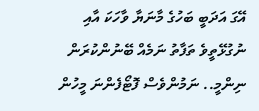އޭގަ އަދަބީ ބަހުގެ މާނަޔާ ވާހަކަ އާއި ނުގުޅޭތީވެ ތަފާތު ނަމެއް ބޭނުންކުރަން ނިންމީ.. ނަމުންވެސް ފޮޓޯފެންނަ މީހުން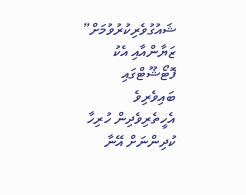ޝައުގުވެރިކުރުވުމަށް”
ޒަޔާންއާއި އެކު ފޮޓޯޝޫޓްގައި ބައިވެރިވެ އެހީތެރިވެދިން ހުރިހާ ކުދިންނަށް އޭނާ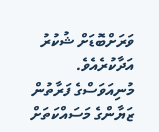ވަރަށްބޮޑަށް ޝުކުރު އަދާކުރެއެވެ. މުނިއަވަސްގެ ފަރާތުން ޒަޔާންގެ މަސައްކަތަށް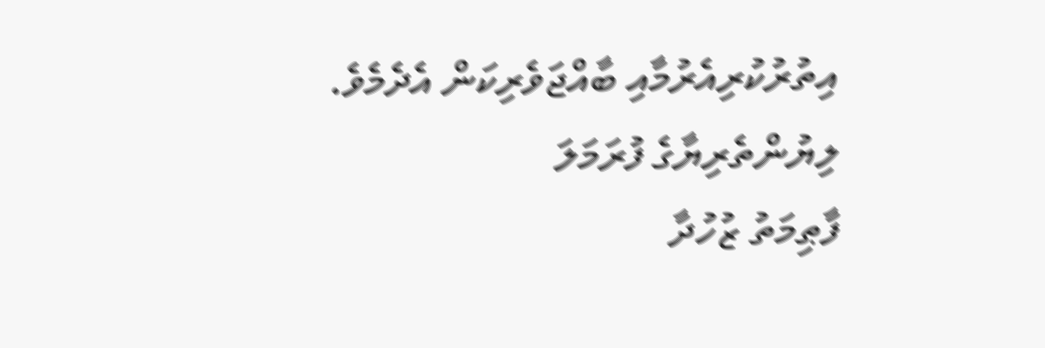އިތުރުކުރިއެރުމާއި ބާއްޖަވެރިކަން އެދެމެވެ.
ލިޔުންތެރިޔާގެ ފުރަމަލަ
ފާޠިމަތު ޒުހުދާ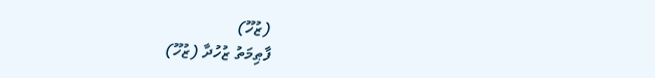(ޒުހޫ)
ފާޠިމަތު ޒުހުދާ (ޒުހޫ)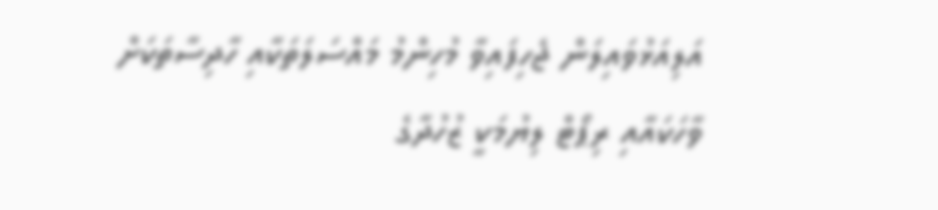އަލިއަޅުވައިލަން ޖެހިފައިވާ މުހިންމު މައްސަލަތަކާއި ހާދިސާތަކަށް ވާހަކައާއި ރިޕޯޓް ލިޔުމަކީ ޒުހުދާގެ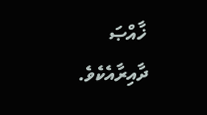ޚާއްޞަ ދާއިރާއެކެވެ.